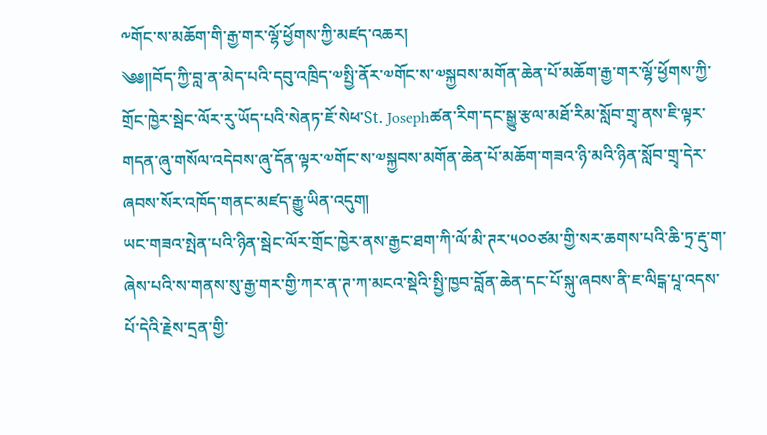༸གོང་ས་མཆོག་གི་རྒྱ་གར་ལྷོ་ཕྱོགས་ཀྱི་མཛད་འཆར།
༄༅༎བོད་ཀྱི་བླ་ན་མེད་པའི་དབུ་འཁྲིད་༧སྤྱི་ནོར་༧གོང་ས་༧སྐྱབས་མགོན་ཆེན་པོ་མཆོག་རྒྱ་གར་ལྷོ་ཕྱོགས་ཀྱི་གྲོང་ཁྱེར་སྦེང་ལོར་རུ་ཡོད་པའི་སེནཏ་ཇོ་སེཕ་St. Josephཚན་རིག་དང་སྒྱུ་རྩལ་མཐོ་རིམ་སློབ་གྲྭ་ནས་ཇི་ལྟར་གདན་ཞུ་གསོལ་འདེབས་ཞུ་དོན་ལྟར་༧གོང་ས་༧སྐྱབས་མགོན་ཆེན་པོ་མཆོག་གཟའ་ཉི་མའི་ཉིན་སློབ་གྲྭ་དེར་ཞབས་སོར་འཁོད་གནང་མཛད་རྒྱུ་ཡིན་འདུག།
ཡང་གཟའ་སྤེན་པའི་ཉིན་སྦེང་ལོར་གྲོང་ཁྱེར་ནས་རྒྱང་ཐག་ཀི་ལོ་མི་ཊར་༥༠༠ཙམ་གྱི་སར་ཆགས་པའི་ཆི་ཏྲ་རྡུ་ག་ཞེས་པའི་ས་གནས་སུ་རྒྱ་གར་གྱི་ཀར་ན་ཊ་ཀ་མངའ་སྡེའི་སྤྱི་ཁྱབ་བློན་ཆེན་དང་པོ་སྐུ་ཞབས་ནི་ཇ་ལིངྒ་པཱ་འདས་པོ་དེའི་རྗེས་དྲན་གྱི་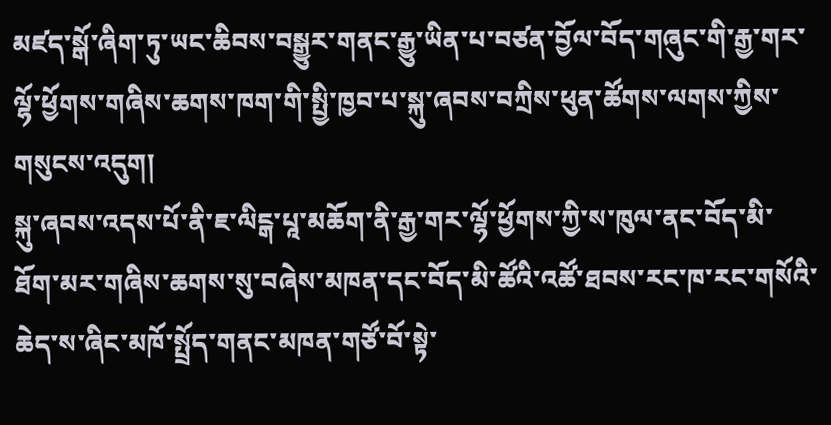མཛད་སྒོ་ཞིག་ཏུ་ཡང་ཆིབས་བསྒྱུར་གནང་རྒྱུ་ཡིན་པ་བཙན་བྱོལ་བོད་གཞུང་གི་རྒྱ་གར་ལྷོ་ཕྱོགས་གཞིས་ཆགས་ཁག་གི་སྤྱི་ཁྱབ་པ་སྐུ་ཞབས་བཀྲིས་ཕུན་ཚོགས་ལགས་ཀྱིས་གསུངས་འདུག།
སྐུ་ཞབས་འདས་པོ་ནི་ཇ་ལིངྒ་པཱ་མཆོག་ནི་རྒྱ་གར་ལྷོ་ཕྱོགས་ཀྱི་ས་ཁུལ་ནང་བོད་མི་ཐོག་མར་གཞིས་ཆགས་སུ་བཞེས་མཁན་དང་བོད་མི་ཚོའི་འཚོ་ཐབས་རང་ཁ་རང་གསོའི་ཆེད་ས་ཞིང་མཁོ་སྤྲོད་གནང་མཁན་གཙོ་བོ་སྟེ་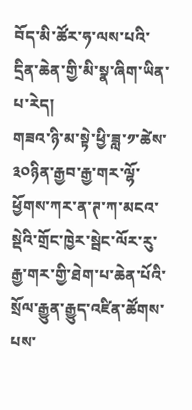བོད་མི་ཚོར་ཧ་ལས་པའི་དྲིན་ཆེན་གྱི་མི་སྣ་ཞིག་ཡིན་པ་རེད།
གཟའ་ཉི་མ་སྟེ་ཕྱི་ཟླ་༡་ཚེས་༣༠ཉིན་རྒྱབ་རྒྱ་གར་ལྷོ་ཕྱོགས་ཀར་ན་ཊ་ཀ་མངའ་སྡེའི་གྲོང་ཁྱེར་སྦེང་ལོར་རུ་རྒྱ་གར་གྱི་ཐེག་པ་ཆེན་པོའི་སྲོལ་རྒྱུན་རྒྱུད་འཛིན་ཚོགས་པས་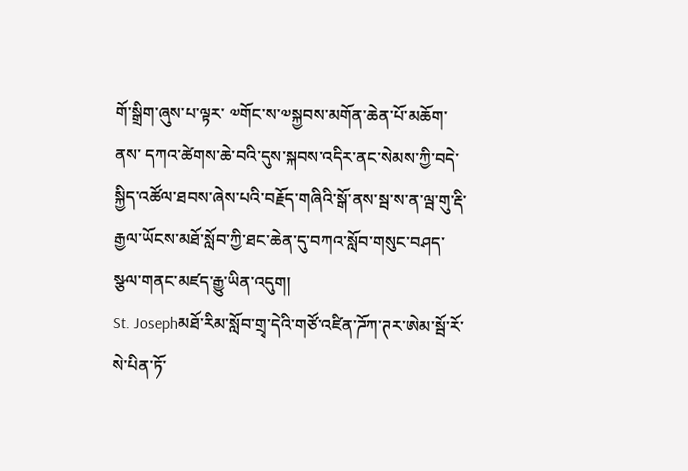གོ་སྒྲིག་ཞུས་པ་ལྟར་ ༧གོང་ས་༧སྐྱབས་མགོན་ཆེན་པོ་མཆོག་ནས་ དཀའ་ཚེགས་ཆེ་བའི་དུས་སྐབས་འདིར་ནང་སེམས་ཀྱི་བདེ་སྐྱིད་འཚོལ་ཐབས་ཞེས་པའི་བརྗོད་གཞིའི་སྒོ་ནས་སྦ་ས་ན་ལྦ་གུ་རྡི་རྒྱལ་ཡོངས་མཐོ་སློབ་ཀྱི་ཐང་ཆེན་དུ་བཀའ་སློབ་གསུང་བཤད་སྩལ་གནང་མཛད་རྒྱུ་ཡིན་འདུག།
St. Josephམཐོ་རིམ་སློབ་གྲྭ་དེའི་གཙོ་འཛིན་ཌོཀ་ཊར་ཨེམ་སྦོ་རོ་སེ་པིན་ཏོ་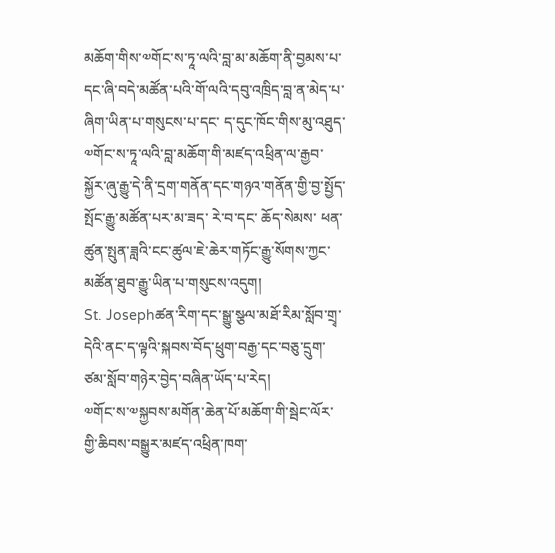མཆོག་གིས་༧གོང་ས་ཏཱ་ལའི་བླ་མ་མཆོག་ནི་བྱམས་པ་དང་ཞི་བདེ་མཚོན་པའི་གོ་ལའི་དབུ་འཁྲིད་བླ་ན་མེད་པ་ཞིག་ཡིན་པ་གསུངས་པ་དང་ ད་དུང་ཁོང་གིས་མུ་འཐུད་༧གོང་ས་ཏཱ་ལའི་བླ་མཆོག་གི་མཛད་འཕྲིན་ལ་རྒྱབ་སྐྱོར་ཞུ་རྒྱུ་དེ་ནི་དྲག་གནོན་དང་གཉའ་གནོན་གྱི་བྱ་སྤྱོད་སྤོང་རྒྱུ་མཚོན་པར་མ་ཟད་ རེ་བ་དང་ ཆོད་སེམས་ ཕན་ཚུན་སྤུན་ཟླའི་ངང་ཚུལ་ཇེ་ཆེར་གཏོང་རྒྱུ་སོགས་ཀྱང་མཚོན་ཐུབ་རྒྱུ་ཡིན་པ་གསུངས་འདུག།
St. Josephཚན་རིག་དང་སྒྱུ་སྩལ་མཐོ་རིམ་སློབ་གྲྭ་དེའི་ནང་ད་ལྟའི་སྐབས་བོད་ཕྲུག་བརྒྱ་དང་བཅུ་དྲུག་ཙམ་སློབ་གཉེར་བྱེད་བཞིན་ཡོད་པ་རེད།
༧གོང་ས་༧སྐྱབས་མགོན་ཆེན་པོ་མཆོག་གི་སྦེང་ལོར་གྱི་ཆིབས་བསྒྱུར་མཛད་འཕྲིན་ཁག་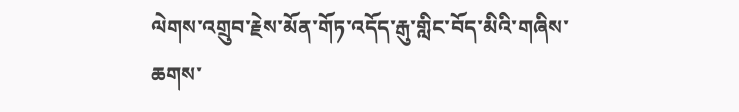ལེགས་འགྲུབ་རྗེས་མོན་གོཏ་འདོད་རྒུ་གླིང་བོད་མིའི་གཞིས་ཆགས་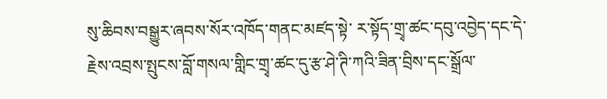སུ་ཆིབས་བསྒྱུར་ཞབས་སོར་འཁོད་གནང་མཛད་སྟེ་ ར་སྟོད་གྲྭ་ཚང་དབུ་འབྱེད་དང་དེ་རྗེས་འབྲས་སྤུངས་བློ་གསལ་གླིང་གྲྭ་ཚང་དུ་རྩ་ཤེ་ཊི་ཀའི་ཟིན་བྲིས་དང་སྒྲོལ་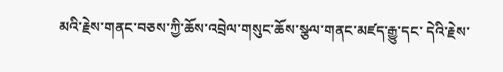མའི་རྗེས་གནང་བཅས་ཀྱི་ཆོས་འབྲེལ་གསུང་ཆོས་སྩལ་གནང་མཛད་རྒྱུ་དང་ དེའི་རྗེས་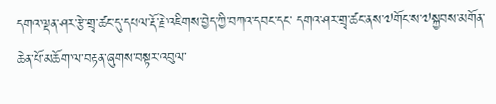དགའ་ལྡན་ཤར་རྩེ་གྲྭ་ཚང་དུ་དཔལ་རྡོ་རྗེ་འཇིགས་བྱེད་ཀྱི་བཀའ་དབང་དང་ དགའ་ཤར་གྲྭ་ཚང་ནས་༧གོང་ས་༧སྐྱབས་མགོན་ཆེན་པོ་མཆོག་ལ་བརྟན་ཞུགས་བསྟར་འབུལ་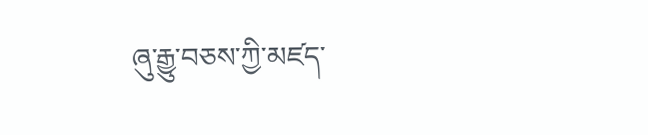ཞུ་རྒྱུ་བཅས་ཀྱི་མཛད་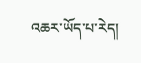འཆར་ཡོད་པ་རེད།